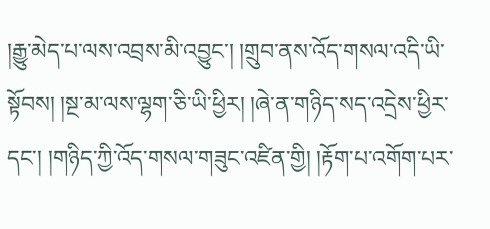།རྒྱུ་མེད་པ་ལས་འབྲས་མི་འབྱུང་། །གྲུབ་ནས་འོད་གསལ་འདི་ཡི་སྟོབས། །སྔ་མ་ལས་ལྷག་ཅི་ཡི་ཕྱིར། །ཞེ་ན་གཉིད་སད་འདྲེས་ཕྱིར་དང་། །གཉིད་ཀྱི་འོད་གསལ་གཟུང་འཛིན་གྱི། །རྟོག་པ་འགོག་པར་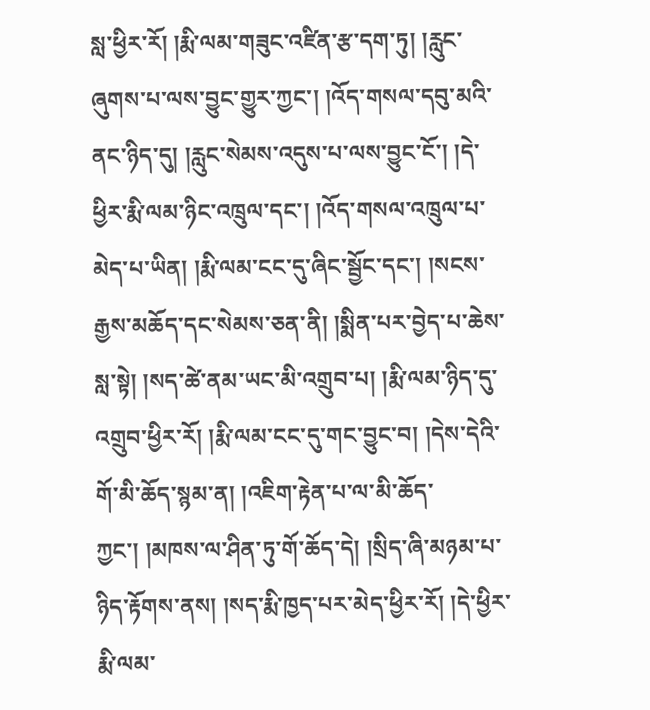སླ་ཕྱིར་རོ། །རྨི་ལམ་གཟུང་འཛིན་རྩ་དག་ཏུ། །རླུང་ཞུགས་པ་ལས་བྱུང་གྱུར་ཀྱང་། །འོད་གསལ་དབུ་མའི་ནང་ཉིད་དུ། །རླུང་སེམས་འདུས་པ་ལས་བྱུང་ངོ་། །དེ་ཕྱིར་རྨི་ལམ་ཉིང་འཁྲུལ་དང་། །འོད་གསལ་འཁྲུལ་པ་མེད་པ་ཡིན། །རྨི་ལམ་ངང་དུ་ཞིང་སྦྱོང་དང་། །སངས་རྒྱས་མཆོད་དང་སེམས་ཅན་ནི། །སྨིན་པར་བྱེད་པ་ཆེས་སླ་སྟེ། །སད་ཚེ་ནམ་ཡང་མི་འགྲུབ་པ། །རྨི་ལམ་ཉིད་དུ་འགྲུབ་ཕྱིར་རོ། །རྨི་ལམ་ངང་དུ་གང་བྱུང་བ། །དེས་དེའི་གོ་མི་ཆོད་སྙམ་ན། །འཇིག་རྟེན་པ་ལ་མི་ཆོད་ཀྱང་། །མཁས་ལ་ཤིན་ཏུ་གོ་ཆོད་དེ། །སྲིད་ཞི་མཉམ་པ་ཉིད་རྟོགས་ནས། །སད་རྨི་ཁྱད་པར་མེད་ཕྱིར་རོ། །དེ་ཕྱིར་རྨི་ལམ་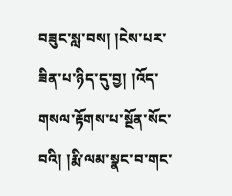བཟུང་སླ་བས། །ངེས་པར་ཟིན་པ་ཉིད་དུ་བྱ། །འོད་གསལ་རྟོགས་པ་སྔོན་སོང་བའི། །རྨི་ལམ་སྣང་བ་གང་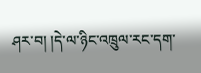ཤར་བ། །དེ་ལ་ཉིང་འཁྲུལ་རང་དག་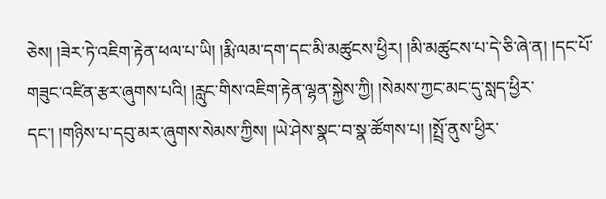ཅེས། །ཟེར་ཏེ་འཇིག་རྟེན་ཕལ་པ་ཡི། །རྨི་ལམ་དག་དང་མི་མཚུངས་ཕྱིར། །མི་མཚུངས་པ་དེ་ཅི་ཞེ་ན། །དང་པོ་གཟུང་འཛིན་རྩར་ཞུགས་པའི། །རླུང་གིས་འཇིག་རྟེན་ལྷན་སྐྱེས་ཀྱི། །སེམས་ཀྱང་མང་དུ་སླད་ཕྱིར་དང་། །གཉིས་པ་དབུ་མར་ཞུགས་སེམས་ཀྱིས། །ཡེ་ཤེས་སྣང་བ་སྣ་ཚོགས་པ། །སྤྲོ་ནུས་ཕྱིར་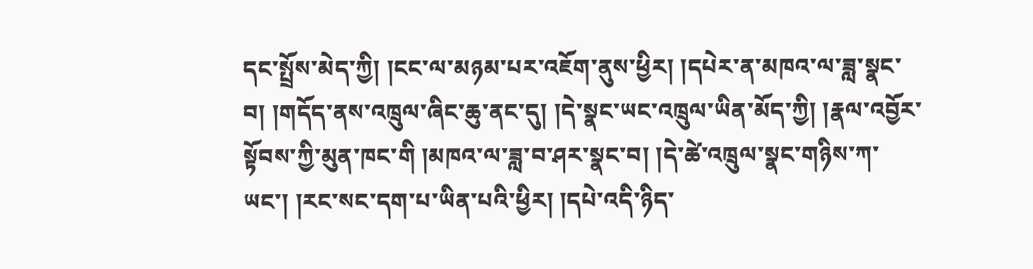དང་སྤྲོས་མེད་ཀྱི། །ངང་ལ་མཉམ་པར་འཇོག་ནུས་ཕྱིར། །དཔེར་ན་མཁའ་ལ་ཟླ་སྣང་བ། །གདོད་ནས་འཁྲུལ་ཞིང་ཆུ་ནང་དུ། །དེ་སྣང་ཡང་འཁྲུལ་ཡིན་མོད་ཀྱི། །རྣལ་འབྱོར་སྟོབས་ཀྱི་མུན་ཁང་གི །མཁའ་ལ་ཟླ་བ་ཤར་སྣང་བ། །དེ་ཚེ་འཁྲུལ་སྣང་གཉིས་ཀ་ཡང་། །རང་སང་དག་པ་ཡིན་པའི་ཕྱིར། །དཔེ་འདི་ཉིད་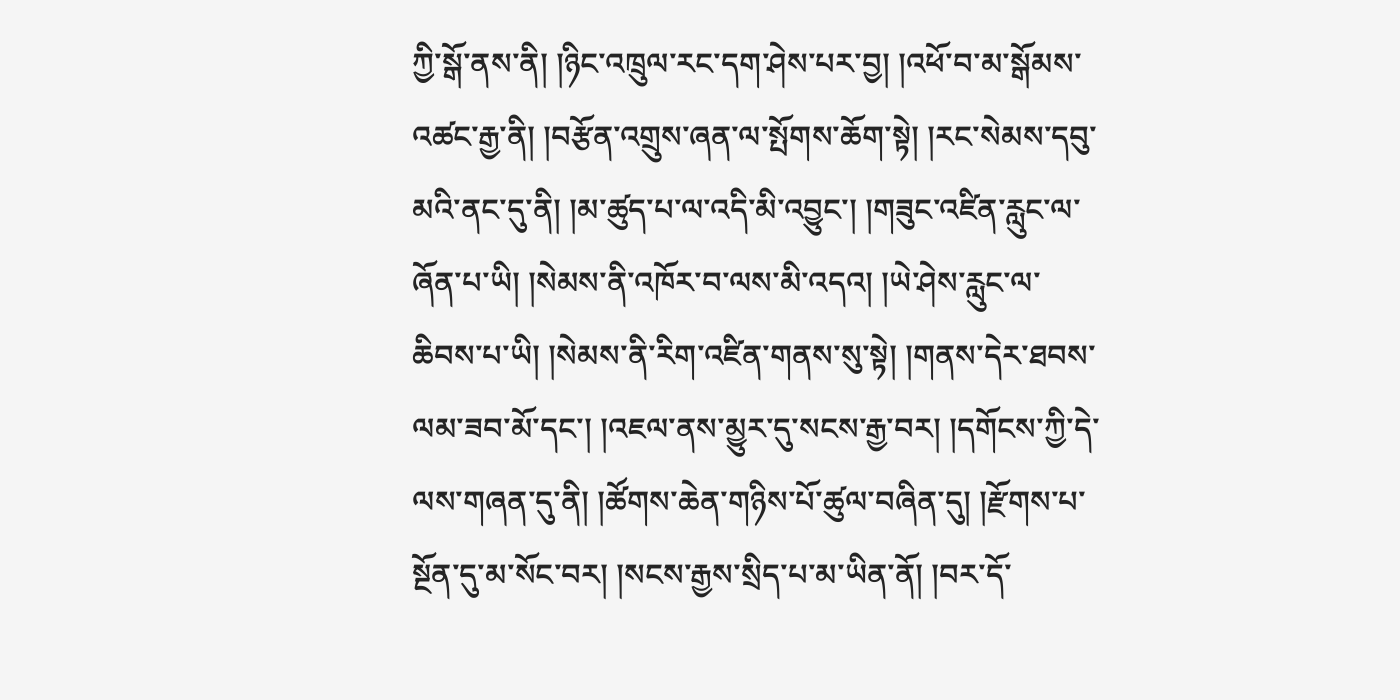ཀྱི་སྒོ་ནས་ནི། །ཉིང་འཁྲུལ་རང་དག་ཤེས་པར་བྱ། །འཕོ་བ་མ་སྒོམས་འཚང་རྒྱ་ནི། །བརྩོན་འགྲུས་ཞན་ལ་སྤོགས་ཆོག་སྟེ། །རང་སེམས་དབུ་མའི་ནང་དུ་ནི། །མ་ཚུད་པ་ལ་འདི་མི་འབྱུང་། །གཟུང་འཛིན་རླུང་ལ་ཞོན་པ་ཡི། །སེམས་ནི་འཁོར་བ་ལས་མི་འདའ། །ཡེ་ཤེས་རླུང་ལ་ཆིབས་པ་ཡི། །སེམས་ནི་རིག་འཛིན་གནས་སུ་སྟེ། །གནས་དེར་ཐབས་ལམ་ཟབ་མོ་དང་། །འཇལ་ནས་མྱུར་དུ་སངས་རྒྱ་བར། །དགོངས་ཀྱི་དེ་ལས་གཞན་དུ་ནི། །ཚོགས་ཆེན་གཉིས་པོ་ཚུལ་བཞིན་དུ། །རྫོགས་པ་སྔོན་དུ་མ་སོང་བར། །སངས་རྒྱས་སྲིད་པ་མ་ཡིན་ནོ། །བར་དོ་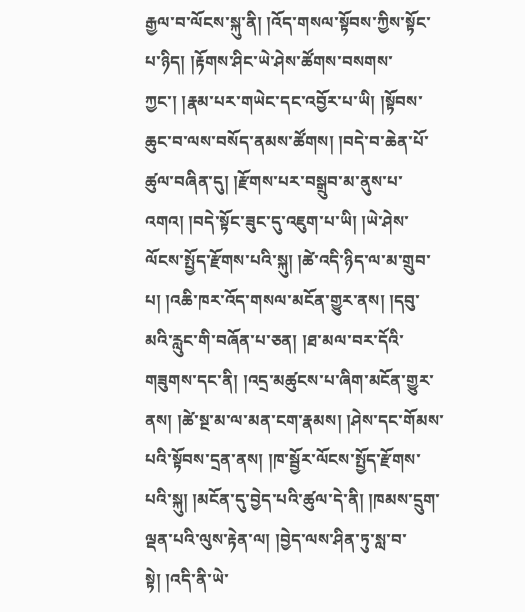རྒྱལ་བ་ལོངས་སྐུ་ནི། །འོད་གསལ་སྟོབས་ཀྱིས་སྟོང་པ་ཉིད། །རྟོགས་ཤིང་ཡེ་ཤེས་ཚོགས་བསགས་ཀྱང་། །རྣམ་པར་གཡེང་དང་འབྱོར་པ་ཡི། །སྟོབས་ཆུང་བ་ལས་བསོད་ནམས་ཚོགས། །བདེ་བ་ཆེན་པོ་ཚུལ་བཞིན་དུ། །རྫོགས་པར་བསྒྲུབ་མ་ནུས་པ་འགའ། །བདེ་སྟོང་ཟུང་དུ་འཇུག་པ་ཡི། །ཡེ་ཤེས་ལོངས་སྤྱོད་རྫོགས་པའི་སྐུ། །ཚེ་འདི་ཉིད་ལ་མ་གྲུབ་པ། །འཆི་ཁར་འོད་གསལ་མངོན་གྱུར་ནས། །དབུ་མའི་རླུང་གི་བཞོན་པ་ཅན། །ཐ་མལ་བར་དོའི་གཟུགས་དང་ནི། །འདྲ་མཚུངས་པ་ཞིག་མངོན་གྱུར་ནས། །ཚེ་སྔ་མ་ལ་མན་ངག་རྣམས། །ཤེས་དང་གོམས་པའི་སྟོབས་དྲན་ནས། །ཁ་སྦྱོར་ལོངས་སྤྱོད་རྫོགས་པའི་སྐུ། །མངོན་དུ་བྱེད་པའི་ཚུལ་དེ་ནི། །ཁམས་དྲུག་ལྡན་པའི་ལུས་རྟེན་ལ། །བྱེད་ལས་ཤིན་ཏུ་སླ་བ་སྟེ། །འདི་ནི་ཡེ་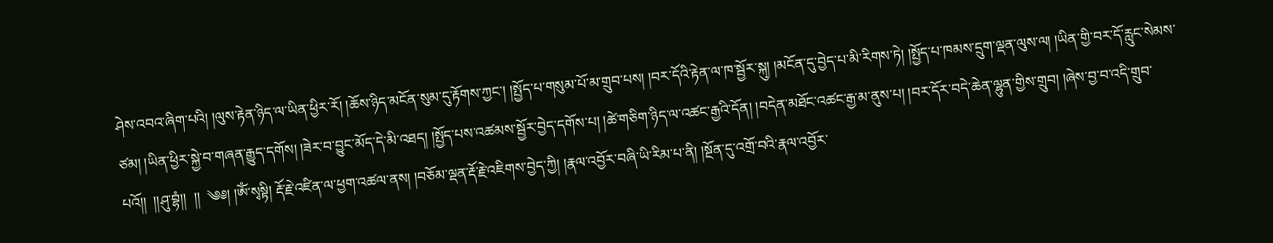ཤེས་འབའ་ཞིག་པའི། །ལུས་རྟེན་ཉིད་ལ་ཡིན་ཕྱིར་རོ། །ཆོས་ཉིད་མངོན་སུམ་དུ་རྟོགས་ཀྱང་། །སྤྱོད་པ་གསུམ་པོ་མ་གྲུབ་པས། །བར་དོའི་རྟེན་ལ་ཁ་སྦྱོར་སྐུ། །མངོན་དུ་བྱེད་པ་མི་རིགས་ཏེ། །སྤྱོད་པ་ཁམས་དྲུག་ལྡན་ལུས་ལ། །ཡིན་གྱི་བར་དོ་རླུང་སེམས་ཙམ། །ཡིན་ཕྱིར་སྐྱེ་བ་གཞན་རྒྱུད་དགོས། །ཟེར་བ་བྱུང་མོད་དེ་མི་འཐད། །སྤྱོད་པས་འཚམས་སྦྱོར་བྱེད་དགོས་པ། །ཚེ་གཅིག་ཉིད་ལ་འཚང་རྒྱའི་དོན། །བདེན་མཐོང་འཚང་རྒྱ་མ་ནུས་པ། །བར་དོར་བདེ་ཆེན་ལྷུན་གྱིས་གྲུབ། །ཞེས་བྱ་བ་འདི་གྲུབ་པའོ།།  །།ཤུ་བྷཾ།།  །།  ༄༅། །ཨོཾ་སྭསྟི། རྡོ་རྗེ་འཛིན་ལ་ཕྱག་འཚལ་ནས། །བཅོམ་ལྡན་རྡོ་རྗེ་འཇིགས་བྱེད་ཀྱི། །རྣལ་འབྱོར་བཞི་ཡི་རིམ་པ་ནི། །སྔོན་དུ་འགྲོ་བའི་རྣལ་འབྱོར་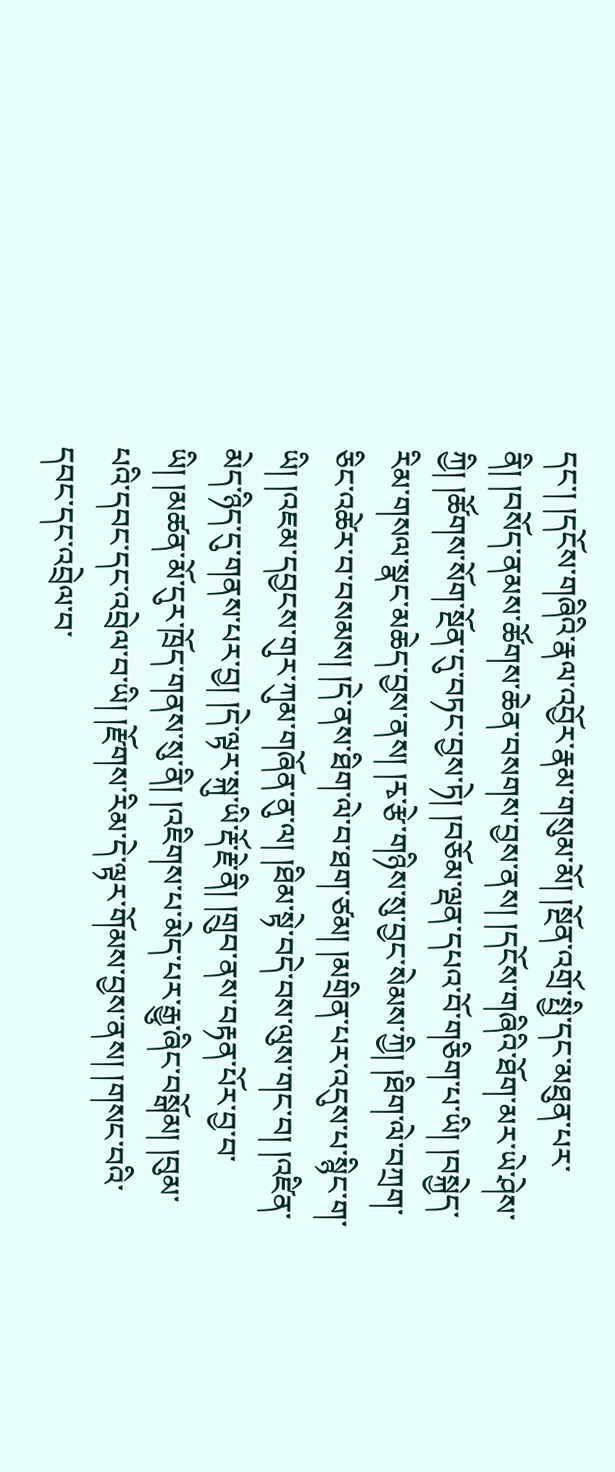དང་། །དངོས་གཞིའི་རྣལ་འབྱོར་རྣམ་གསུམ་མོ། །སྔོན་འགྲོ་སྤྱི་དང་མཐུན་པར་ནི། །བསོད་ནམས་ཚོགས་ཆེན་བསགས་བྱས་ནས། །དངོས་གཞིའི་ཐོག་མར་ཡེ་ཤེས་ཀྱི། །ཚོགས་སོག་སྔོན་དུ་བཏང་བྱས་ཏེ། །བཅོམ་ལྡན་དཔའ་བོ་གཅིག་པ་ཡི། །བསྐྱེད་རིམ་གསལ་སྣང་མཆེད་བྱས་ནས། །རྭ་རྩེ་གཉིས་སུ་བྱང་སེམས་ཀྱི། །ཐིག་ལེ་བཀྲག་ཅིང་འཚེར་བ་བསམས། །དེ་ནས་ཐིག་ལེ་བ་ཐག་ཙམ། །མགྲིན་པར་འདུས་པ་སྙིང་ག་ཡི། །འཇམ་དབྱངས་གུར་ཀུམ་གཞོན་ནུ་ལ། །ཐིམ་སྟེ་བདེ་བས་ལུས་གང་བ། །འཛིན་མེད་ཉིད་དུ་གནས་པར་བྱ། །དེ་ལྟར་སྐུ་ཡི་རྡོ་རྗེ་ནི། །གྲུབ་ནས་བརྟན་པོར་བྱ་བ་ཡི། །མཚན་མོ་དུར་ཁྲོད་གནས་སུ་ནི། །འཇིགས་པ་མེད་པར་རྒྱུ་ཞིང་བསྒོམ། །བུམ་པའི་དབང་དང་འབྲེལ་བ་ཡི། །རྫོགས་རིམ་དེ་ལྟར་གོམས་བྱས་ནས། །གསང་བའི་དབང་དང་འབྲེལ་བ་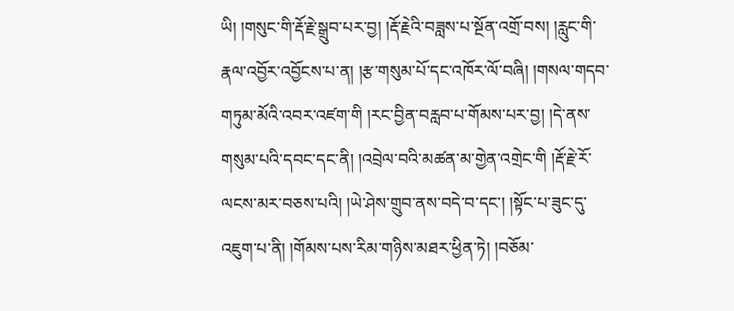ཡི། །གསུང་གི་རྡོ་རྗེ་སྒྲུབ་པར་བྱ། །རྡོ་རྗེའི་བཟླས་པ་སྔོན་འགྲོ་བས། །རླུང་གི་རྣལ་འབྱོར་འབྱོངས་པ་ན། །རྩ་གསུམ་པོ་དང་འཁོར་ལོ་བཞི། །གསལ་གདབ་གཏུམ་མོའི་འབར་འཛག་གི །རང་བྱིན་བརླབ་པ་གོམས་པར་བྱ། །དེ་ནས་གསུམ་པའི་དབང་དང་ནི། །འབྲེལ་བའི་མཚན་མ་གྱེན་འགྲེང་གི །རྡོ་རྗེ་རོ་ལངས་མར་བཅས་པའི། །ཡེ་ཤེས་གྲུབ་ནས་བདེ་བ་དང་། །སྟོང་པ་ཟུང་དུ་འཇུག་པ་ནི། །གོམས་པས་རིམ་གཉིས་མཐར་ཕྱིན་ཏེ། །བཅོམ་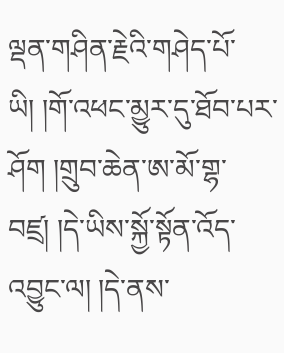ལྡན་གཤིན་རྗེའི་གཤེད་པོ་ཡི། །གོ་འཕང་མྱུར་དུ་ཐོབ་པར་ཤོག །གྲུབ་ཆེན་ཨ་མོ་གྷ་བཛྲ། །དེ་ཡིས་སྐྱོ་སྟོན་འོད་འབྱུང་ལ། །དེ་ནས་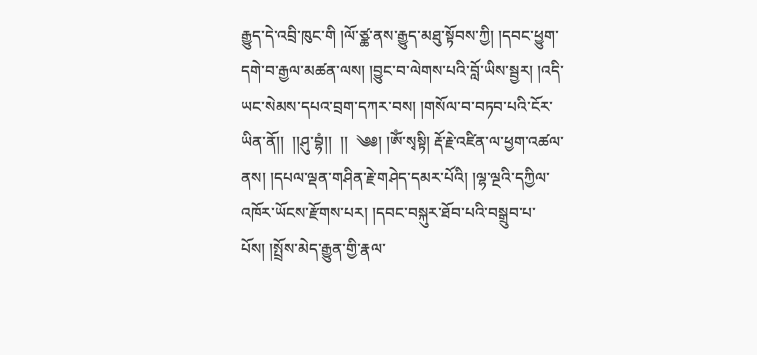རྒྱུད་དེ་འབྲི་ཁུང་གི །ལོ་ཙྪ་ནས་རྒྱུད་མཐུ་སྟོབས་ཀྱི། །དབང་ཕྱུག་དགེ་བ་རྒྱལ་མཚན་ལས། །བྱུང་བ་ལེགས་པའི་བློ་ཡིས་སྦྱར། །འདི་ཡང་སེམས་དཔའ་བྲག་དཀར་བས། །གསོལ་བ་བཏབ་པའི་ངོར་ཡིན་ནོ།།  །།ཤུ་བྷཾ།།  །།  ༄༅། །ཨོཾ་སྭསྟི། རྡོ་རྗེ་འཛིན་ལ་ཕྱག་འཚལ་ནས། །དཔལ་ལྡན་གཤིན་རྗེ་གཤེད་དམར་པོའི། །ལྷ་ལྔའི་དཀྱིལ་འཁོར་ཡོངས་རྫོགས་པར། །དབང་བསྐུར་ཐོབ་པའི་བསྒྲུབ་པ་པོས། །སྤྲོས་མེད་རྒྱུན་གྱི་རྣལ་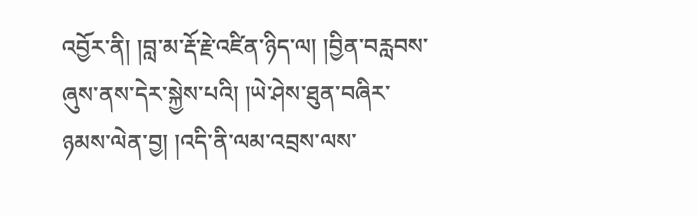འབྱོར་ནི། །བླ་མ་རྡོ་རྗེ་འཛིན་ཉིད་ལ། །བྱིན་བརླབས་ཞུས་ནས་དེར་སྐྱེས་པའི། །ཡེ་ཤེས་ཐུན་བཞིར་ཉམས་ལེན་བྱ། །འདི་ནི་ལམ་འབྲས་ལས་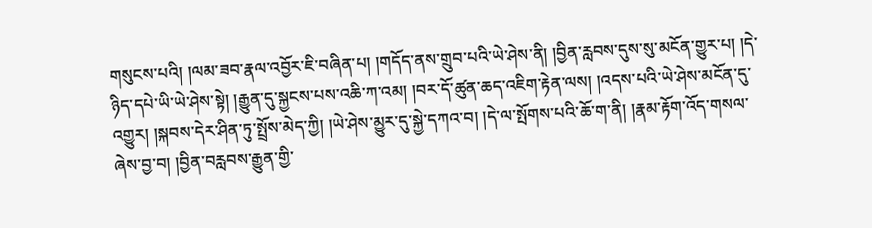གསུངས་པའི། །ལམ་ཟབ་རྣལ་འབྱོར་ཇི་བཞིན་པ། །གདོད་ནས་གྲུབ་པའི་ཡེ་ཤེས་ནི། །བྱིན་རླབས་དུས་སུ་མངོན་གྱུར་པ། །དེ་ཉིད་དཔེ་ཡི་ཡེ་ཤེས་སྟེ། །རྒྱུན་དུ་སྐྱངས་པས་འཆི་ཀ་འམ། །བར་དོ་ཚུན་ཆད་འཇིག་རྟེན་ལས། །འདས་པའི་ཡེ་ཤེས་མངོན་དུ་འགྱུར། །སྐབས་དེར་ཤིན་ཏུ་སྤྲོས་མེད་ཀྱི། །ཡེ་ཤེས་མྱུར་དུ་སྐྱེ་དཀའ་བ། །དེ་ལ་སྤོགས་པའི་ཆོ་ག་ནི། །རྣམ་རྟོག་འོད་གསལ་ཞེས་བྱ་བ། །བྱིན་བརླབས་རྒྱུན་གྱི་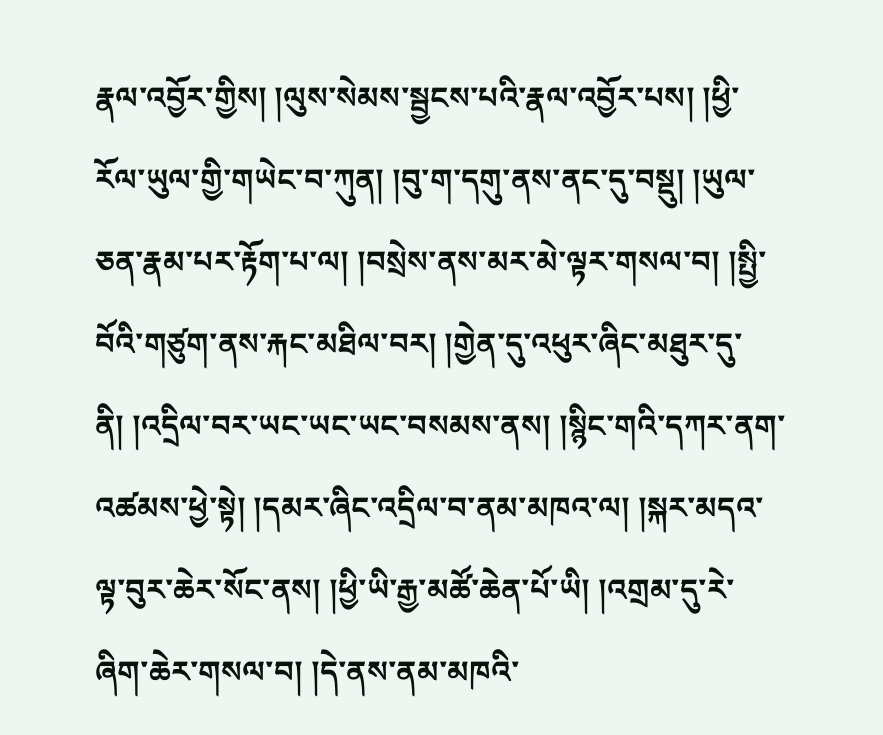རྣལ་འབྱོར་གྱིས། །ལུས་སེམས་སྦྱངས་པའི་རྣལ་འབྱོར་པས། །ཕྱི་རོལ་ཡུལ་གྱི་གཡེང་བ་ཀུན། །བུ་ག་དགུ་ནས་ནང་དུ་བསྡུ། །ཡུལ་ཅན་རྣམ་པར་རྟོག་པ་ལ། །བསྲེས་ནས་མར་མེ་ལྟར་གསལ་བ། །སྤྱི་བོའི་གཙུག་ནས་རྐང་མཐིལ་བར། །གྱེན་དུ་འཕུར་ཞིང་མཐུར་དུ་ནི། །འདྲིལ་བར་ཡང་ཡང་ཡང་བསམས་ནས། །སྙིང་གའི་དཀར་ནག་འཚམས་ཕྱེ་སྟེ། །དམར་ཞིང་འདྲིལ་བ་ནམ་མཁའ་ལ། །སྐར་མདའ་ལྟ་བུར་ཆེར་སོང་ནས། །ཕྱི་ཡི་རྒྱ་མཚོ་ཆེན་པོ་ཡི། །འགྲམ་དུ་རེ་ཞིག་ཆེར་གསལ་བ། །དེ་ནས་ནམ་མཁའི་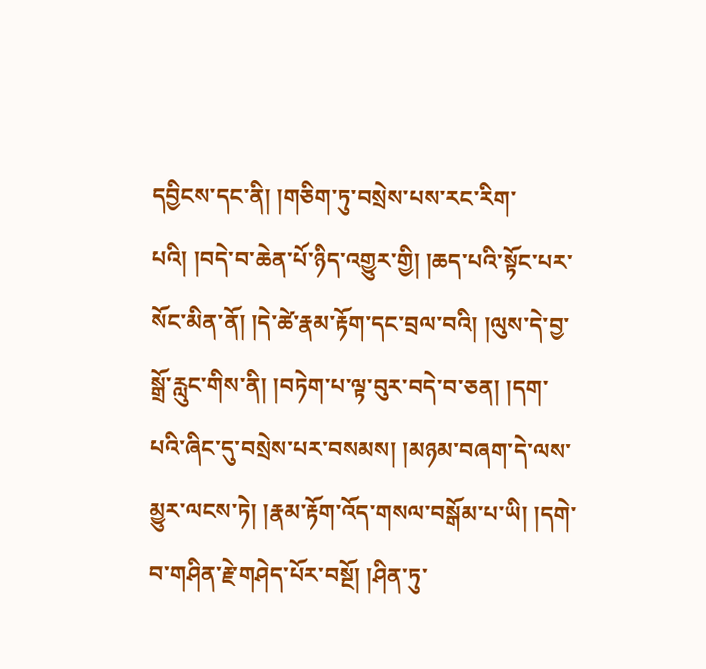དབྱིངས་དང་ནི། །གཅིག་ཏུ་བསྲེས་པས་རང་རིག་པའི། །བདེ་བ་ཆེན་པོ་ཉིད་འགྱུར་གྱི། །ཆད་པའི་སྟོང་པར་སོང་མིན་ནོ། །དེ་ཚེ་རྣམ་རྟོག་དང་བྲལ་བའི། །ལུས་དེ་བྱ་སྒྲོ་རླུང་གིས་ནི། །བཏེག་པ་ལྟ་བུར་བདེ་བ་ཅན། །དག་པའི་ཞིང་དུ་བསྲེས་པར་བསམས། །མཉམ་བཞག་དེ་ལས་མྱུར་ལངས་ཏེ། །རྣམ་རྟོག་འོད་གསལ་བསྒོམ་པ་ཡི། །དགེ་བ་གཤིན་རྗེ་གཤེད་པོར་བསྔོ། །ཤིན་ཏུ་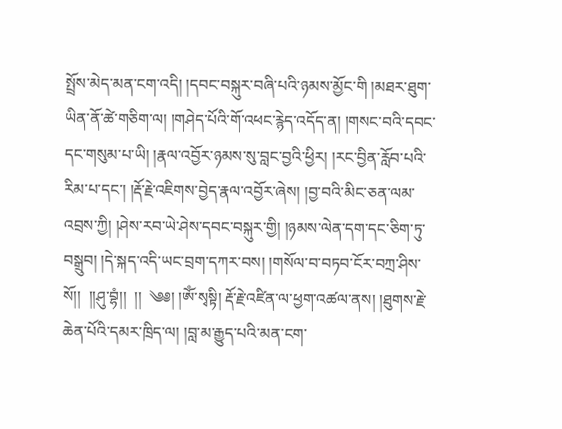སྤྲོས་མེད་མན་ངག་འདི། །དབང་བསྐུར་བཞི་པའི་ཉམས་མྱོང་གི །མཐར་ཐུག་ཡིན་ནོ་ཚེ་གཅིག་ལ། །གཤེད་པོའི་གོ་འཕང་རྙེད་འདོད་ན། །གསང་བའི་དབང་དང་གསུམ་པ་ཡི། །རྣལ་འབྱོར་ཉམས་སུ་བླང་བྱའི་ཕྱིར། །རང་བྱིན་རློབ་པའི་རིམ་པ་དང་། །རྡོ་རྗེ་འཇིགས་བྱེད་རྣལ་འབྱོར་ཞེས། །བྱ་བའི་མིང་ཅན་ལམ་འབྲས་ཀྱི། །ཤེས་རབ་ཡེ་ཤེས་དབང་བསྐུར་གྱི། །ཉམས་ལེན་དག་དང་ཅིག་ཏུ་བསྒྲུབ། །དེ་སྐད་འདི་ཡང་བྲག་དཀར་བས། །གསོལ་བ་བཏབ་ངོར་བཀྲ་ཤིས་སོ།།  །།ཤུ་བྷཾ།།  །།  ༄༅། །ཨོཾ་སྭསྟི། རྡོ་རྗེ་འཛིན་ལ་ཕྱག་འཚལ་ནས། །ཐུགས་རྗེ་ཆེན་པོའི་དམར་ཁྲིད་ལ། །བླ་མ་རྒྱུད་པའི་མན་ངག་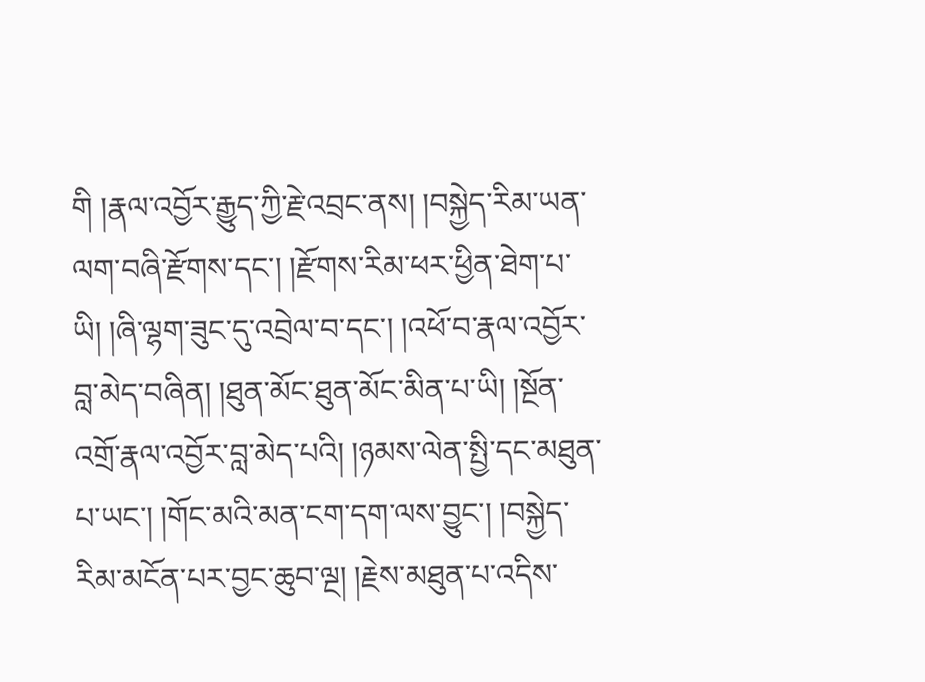གི །རྣལ་འབྱོར་རྒྱུད་ཀྱི་རྗེ་འབྲང་ནས། །བསྐྱེད་རིམ་ཡན་ལག་བཞི་རྫོགས་དང་། །རྫོགས་རིམ་ཕར་ཕྱིན་ཐེག་པ་ཡི། །ཞི་ལྷག་ཟུང་དུ་འབྲེལ་བ་དང་། །འཕོ་བ་རྣལ་འབྱོར་བླ་མེད་བཞིན། །ཐུན་མོང་ཐུན་མོང་མིན་པ་ཡི། །སྔོན་འགྲོ་རྣལ་འབྱོར་བླ་མེད་པའི། །ཉམས་ལེན་སྤྱི་དང་མཐུན་པ་ཡང་། །གོང་མའི་མན་ངག་དག་ལས་བྱུང་། །བསྐྱེད་རིམ་མངོན་པར་བྱང་ཆུབ་ལྔ། །རྗེས་མཐུན་པ་འདིས་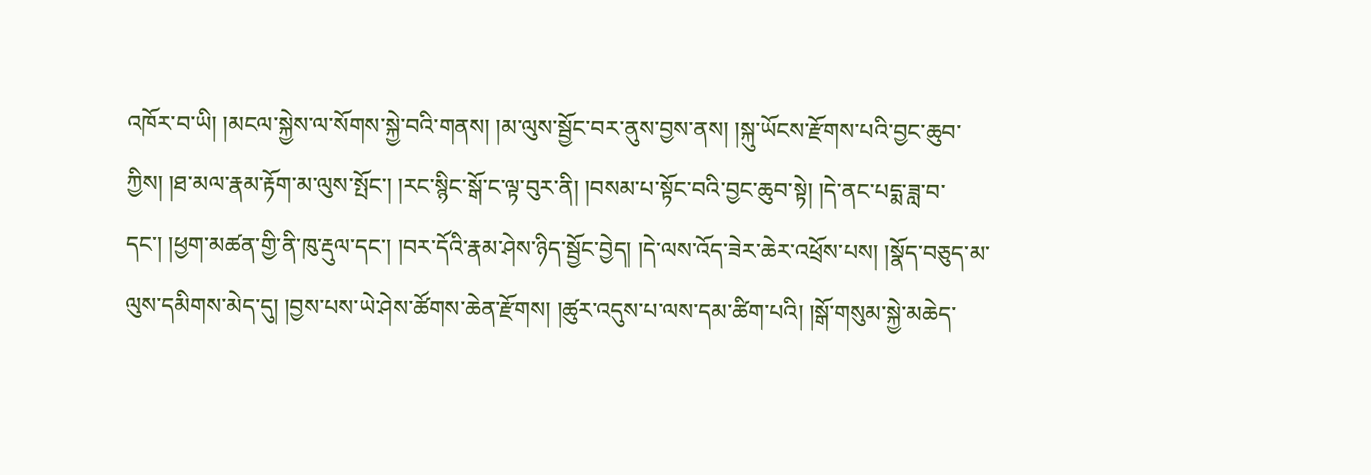འཁོར་བ་ཡི། །མངལ་སྐྱེས་ལ་སོགས་སྐྱེ་བའི་གནས། །མ་ལུས་སྦྱོང་བར་ནུས་བྱས་ནས། །སྐུ་ཡོངས་རྫོགས་པའི་བྱང་ཆུབ་ཀྱིས། །ཐ་མལ་རྣམ་རྟོག་མ་ལུས་སྤོང་། །རང་སྙིང་སྒོ་ང་ལྟ་བུར་ནི། །བསམ་པ་སྟོང་བའི་བྱང་ཆུབ་སྟེ། །དེ་ནང་པདྨ་ཟླ་བ་དང་། །ཕྱག་མཚན་གྱི་ནི་ཁུ་རྡུལ་དང་། །བར་དོའི་རྣམ་ཤེས་ཉིད་སྦྱོང་བྱེད། །དེ་ལས་འོད་ཟེར་ཆེར་འཕྲོས་པས། །སྣོད་བཅུད་མ་ལུས་དམིགས་མེད་དུ། །བྱས་པས་ཡེ་ཤེས་ཚོགས་ཆེན་རྫོགས། །ཚུར་འདུས་པ་ལས་དམ་ཚིག་པའི། །སྒོ་གསུམ་སྐྱེ་མཆེད་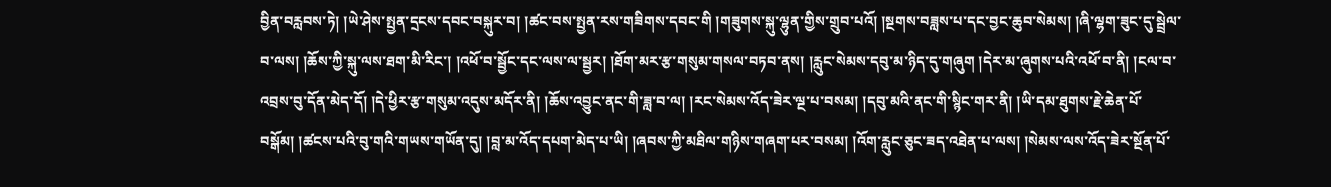བྱིན་བརླབས་ཏེ། །ཡེ་ཤེས་སྤྱན་དྲངས་དབང་བསྐུར་བ། །ཚང་བས་སྤྱན་རས་གཟིགས་དབང་གི །གཟུགས་སྐུ་ལྷུན་གྱིས་གྲུབ་པའོ། །སྔགས་བཟླས་པ་དང་བྱང་ཆུབ་སེམས། །ཞི་ལྷག་ཟུང་དུ་སྦྲེལ་བ་ལས། །ཆོས་ཀྱི་སྐུ་ལས་ཐག་མི་རིང་། །འཕོ་བ་སྦྱོང་དང་ལས་ལ་སྦྱར། །ཐོག་མར་རྩ་གསུམ་གསལ་བཏབ་ནས། །རླུང་སེམས་དབུ་མ་ཉིད་དུ་གཞུག །དེར་མ་ཞུགས་པའི་འཕོ་བ་ནི། །ངལ་བ་འབྲས་བུ་དོན་མེད་དོ། །དེ་ཕྱིར་རྩ་གསུམ་འདུས་མདོར་ནི། །ཆོས་འབྱུང་ནང་གི་ཟླ་བ་ལ། །རང་སེམས་འོད་ཟེར་ལྔ་པ་བསམ། །དབུ་མའི་ནང་གི་སྙིང་གར་ནི། །ཡི་དམ་ཐུགས་རྗེ་ཆེན་པོ་བསྒོམ། །ཚངས་པའི་བུ་གའི་གཡས་གཡོན་དུ། །བླ་མ་འོད་དཔག་མེད་པ་ཡི། །ཞབས་ཀྱི་མཐིལ་གཉིས་གཞག་པར་བསམ། །འོག་རླུང་ཅུང་ཟད་འཐེན་པ་ལས། །སེམས་ལས་འོད་ཟེར་སྔོན་པོ་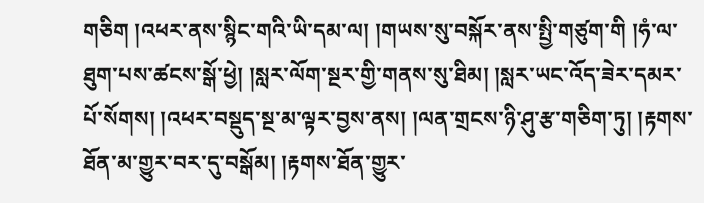གཅིག །འཕར་ནས་སྙིང་གའི་ཡི་དམ་ལ། །གཡས་སུ་བསྐོར་ནས་སྤྱི་གཙུག་གི །ཧཾ་ལ་ཐུག་པས་ཚངས་སྒོ་ཕྱེ། །སླར་ལོག་སྔར་གྱི་གནས་སུ་ཐིམ། །སླར་ཡང་འོད་ཟེར་དམར་པོ་སོགས། །འཕར་བསྡུད་སྔ་མ་ལྟར་བྱས་ནས། །ལན་གྲངས་ཉི་ཤུ་རྩ་གཅིག་ཏུ། །རྟགས་ཐོན་མ་གྱུར་བར་དུ་བསྒོམ། །རྟགས་ཐོན་གྱུར་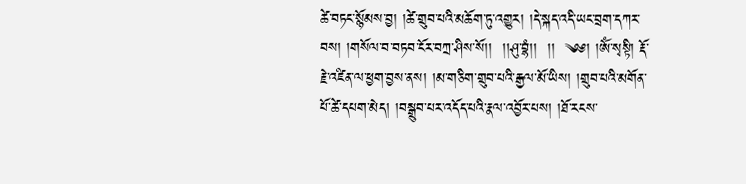ཚེ་བཏང་སྙོམས་བྱ། །ཚེ་གྲུབ་པའི་མཆོག་ཏུ་འགྱུར། །དེ་སྐད་འདི་ཡང་བྲག་དཀར་བས། །གསོལ་བ་བཏབ་ངོར་བཀྲ་ཤིས་སོ།།  །།ཤུ་བྷཾ།།  །།  ༄༅། །ཨོཾ་སྭསྟི། རྡོ་རྗེ་འཛིན་ལ་ཕྱག་བྱས་ནས། །མ་གཅིག་གྲུབ་པའི་རྒྱལ་མོ་ཡིས། །གྲུབ་པའི་མགོན་པོ་ཚེ་དཔག་མེད། །བསྒྲུབ་པར་འདོད་པའི་རྣལ་འབྱོར་པས། །ཐོ་རངས་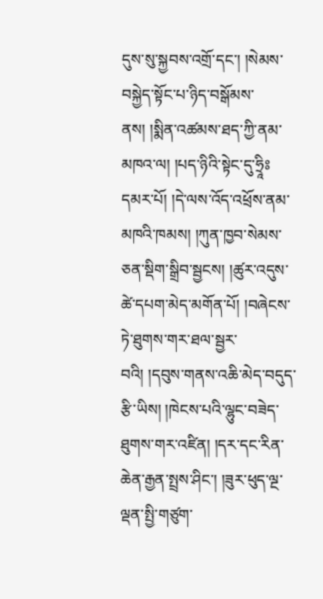དུས་སུ་སྐྱབས་འགྲོ་དང་། །སེམས་བསྐྱེད་སྟོང་པ་ཉིད་བསྒོམས་ནས། །སྨིན་འཚམས་ཐད་ཀྱི་ནམ་མཁའ་ལ། །པད་ཉིའི་སྟེང་དུ་ཧྲཱིཿདམར་པོ། །དེ་ལས་འོད་འཕྲོས་ནམ་མཁའི་ཁམས། །ཀུན་ཁྱབ་སེམས་ཅན་སྡིག་སྒྲིབ་སྦྱངས། །ཚུར་འདུས་ཚེ་དཔག་མེད་མགོན་པོ། །བཞེངས་ཏེ་ཐུགས་གར་ཐལ་སྦྱར་བའི། །དབུས་གནས་འཆི་མེད་བདུད་རྩི་ཡིས། །ཁེངས་པའི་ལྷུང་བཟེད་ཐུགས་གར་འཛིན། །དར་དང་རིན་ཆེན་རྒྱན་སྤྲས་ཤིང་། །ཟུར་ཕུད་ལྔ་ལྡན་སྤྱི་གཙུག་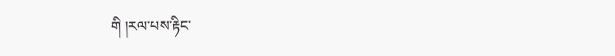གི །རལ་པས་རྟིང་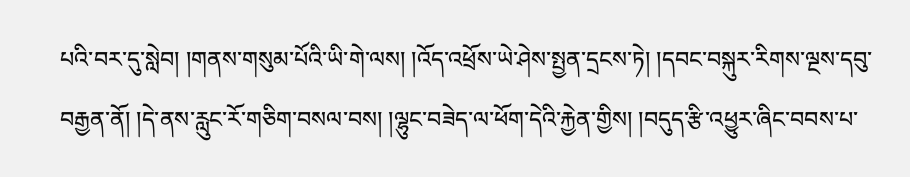པའི་བར་དུ་སླེབ། །གནས་གསུམ་པོའི་ཡི་གེ་ལས། །འོད་འཕྲོས་ཡེ་ཤེས་སྤྱན་དྲངས་ཏེ། །དབང་བསྐུར་རིགས་ལྔས་དབུ་བརྒྱན་ནོ། །དེ་ནས་རླུང་རོ་གཅིག་བསལ་བས། །ལྷུང་བཟེད་ལ་ཕོག་དེའི་རྐྱེན་གྱིས། །བདུད་རྩི་འཕྱུར་ཞིང་བབས་པ་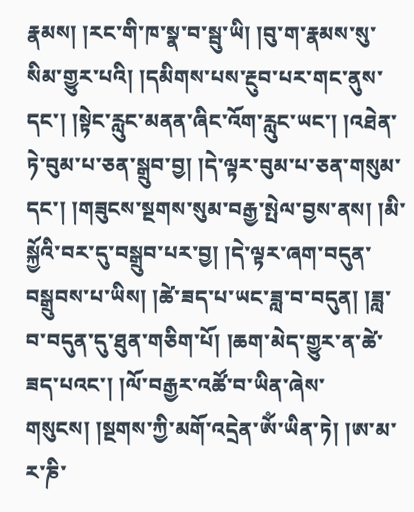རྣམས། །རང་གི་ཁ་སྣ་བ་སྦུ་ཡི། །བུ་ག་རྣམས་སུ་སིམ་གྱུར་པའི། །དམིགས་པས་རྔུབ་པར་གང་ནུས་དང་། །སྟེང་རླུང་མནན་ཞིང་འོག་རླུང་ཡང་། །འཐེན་ཏེ་བུམ་པ་ཅན་སྒྲུབ་བྱ། །དེ་ལྟར་བུམ་པ་ཅན་གསུམ་དང་། །གཟུངས་སྔགས་སུམ་བརྒྱ་སྤེལ་བྱས་ནས། །མི་སྐྱོའི་བར་དུ་བསྒྲུབ་པར་བྱ། །དེ་ལྟར་ཞག་བདུན་བསྒྲུབས་པ་ཡིས། །ཚེ་ཟད་པ་ཡང་ཟླ་བ་བདུན། །ཟླ་བ་བདུན་དུ་ཐུན་གཅིག་པོ། །ཆག་མེད་གྱུར་ན་ཚེ་ཟད་པའང་། །ལོ་བརྒྱར་འཚོ་བ་ཡིན་ཞེས་གསུངས། །སྔགས་ཀྱི་མགོ་འདྲེན་ཨོཾ་ཡིན་ཏེ། །ཨ་མ་ར་ཎི་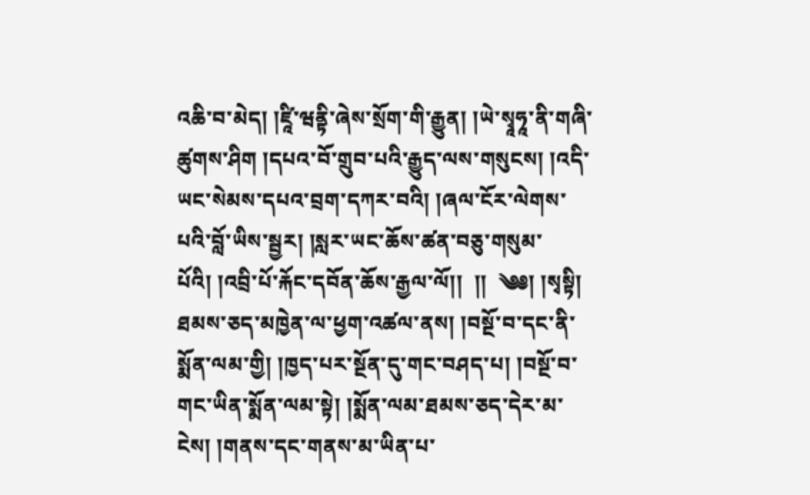འཆི་བ་མེད། །ཛཱི་ཝནྟི་ཞེས་སྲོག་གི་རྒྱུན། །ཡེ་སྭཱཧཱ་ནི་གཞི་ཚུགས་ཤིག །དཔའ་བོ་གྲུབ་པའི་རྒྱུད་ལས་གསུངས། །འདི་ཡང་སེམས་དཔའ་བྲག་དཀར་བའི། །ཞལ་ངོར་ལེགས་པའི་བློ་ཡིས་སྦྱར། །སླར་ཡང་ཆོས་ཚན་བཅུ་གསུམ་པོའི། །འབྲི་པོ་རྐོང་དབོན་ཆོས་རྒྱལ་ལོ།།  །།  ༄༅། །སྭསྟི། ཐམས་ཅད་མཁྱེན་ལ་ཕྱག་འཚལ་ནས། །བསྔོ་བ་དང་ནི་སྨོན་ལམ་གྱི། །ཁྱད་པར་སྔོན་དུ་གང་བཤད་པ། །བསྔོ་བ་གང་ཡིན་སྨོན་ལམ་སྟེ། །སྨོན་ལམ་ཐམས་ཅད་དེར་མ་ངེས། །གནས་དང་གནས་མ་ཡིན་པ་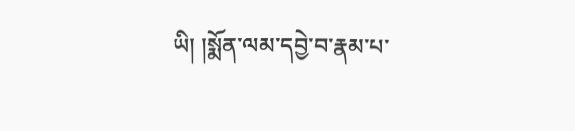ཡི། །སྨོན་ལམ་དབྱེ་བ་རྣམ་པ་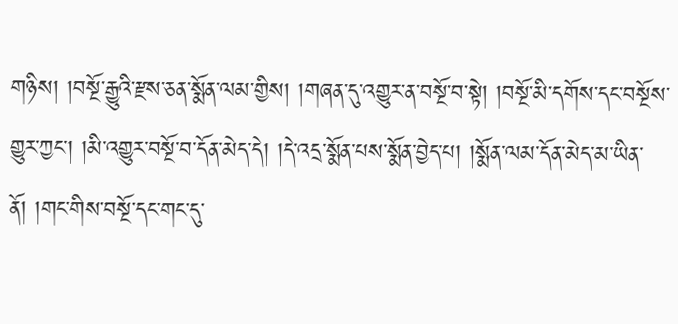གཉིས། །བསྔོ་རྒྱུའི་རྫས་ཅན་སྨོན་ལམ་གྱིས། །གཞན་དུ་འགྱུར་ན་བསྔོ་བ་སྟེ། །བསྔོ་མི་དགོས་དང་བསྔོས་གྱུར་ཀྱང་། །མི་འགྱུར་བསྔོ་བ་དོན་མེད་དེ། །དེ་འདྲ་སྨོན་པས་སྨོན་བྱེད་པ། །སྨོན་ལམ་དོན་མེད་མ་ཡིན་ནོ། །གང་གིས་བསྔོ་དང་གང་དུ་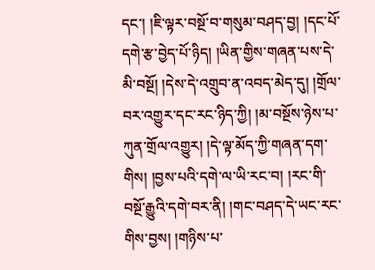དང་། །ཇི་ལྟར་བསྔོ་བ་གསུམ་བཤད་བྱ། །དང་པོ་དགེ་རྩ་བྱེད་པོ་ཉིད། །ཡིན་གྱིས་གཞན་པས་དེ་མི་བསྔོ། །དེས་དེ་འགྲུབ་ན་འབད་མེད་དུ། །གྲོལ་བར་འགྱུར་དང་རང་ཉིད་ཀྱི། །མ་བསྔོས་ཉེས་པ་ཀུན་གྲོལ་འགྱུར། །དེ་ལྟ་མོད་ཀྱི་གཞན་དག་གིས། །བྱས་པའི་དགེ་ལ་ཡི་རང་བ། །རང་གི་བསྔོ་རྒྱུའི་དགེ་བར་ནི། །གང་བཤད་དེ་ཡང་རང་གིས་བྱས། །གཉིས་པ་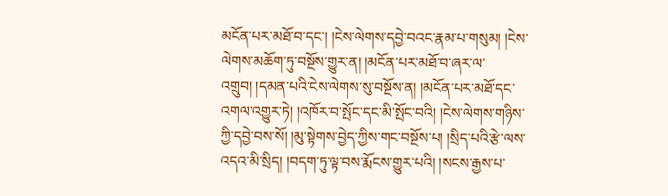མངོན་པར་མཐོ་བ་དང་། །ངེས་ལེགས་དབྱེ་བའང་རྣམ་པ་གསུམ། །ངེས་ལེགས་མཆོག་ཏུ་བསྔོས་གྱུར་ན། །མངོན་པར་མཐོ་བ་ཞར་ལ་འགྲུབ། །དམན་པའི་ངེས་ལེགས་སུ་བསྔོས་ན། །མངོན་པར་མཐོ་དང་འགལ་འགྱུར་ཏེ། །འཁོར་བ་སྤོང་དང་མི་སྤོང་བའི། །ངེས་ལེགས་གཉིས་ཀྱི་དབྱེ་བས་སོ། །མུ་སྟེགས་བྱེད་ཀྱིས་གང་བསྔོས་པ། །སྲིད་པའི་རྩེ་ལས་འདའ་མི་སྲིད། །བདག་ཏུ་ལྟ་བས་རྨོངས་གྱུར་པའི། །སངས་རྒྱས་པ་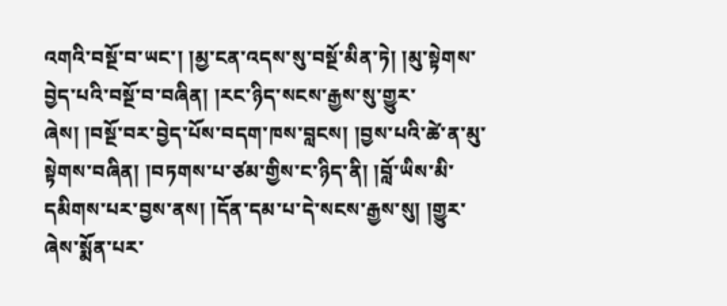འགའི་བསྔོ་བ་ཡང་། །མྱ་ངན་འདས་སུ་བསྔོ་མིན་ཏེ། །མུ་སྟེགས་བྱེད་པའི་བསྔོ་བ་བཞིན། །རང་ཉིད་སངས་རྒྱས་སུ་གྱུར་ཞེས། །བསྔོ་བར་བྱེད་པོས་བདག་ཁས་བླངས། །བྱས་པའི་ཚེ་ན་མུ་སྟེགས་བཞིན། །བཏགས་པ་ཙམ་གྱིས་ང་ཉིད་ནི། །བློ་ཡིས་མི་དམིགས་པར་བྱས་ནས། །དོན་དམ་པ་དེ་སངས་རྒྱས་སུ། །གྱུར་ཞེས་སྨོན་པར་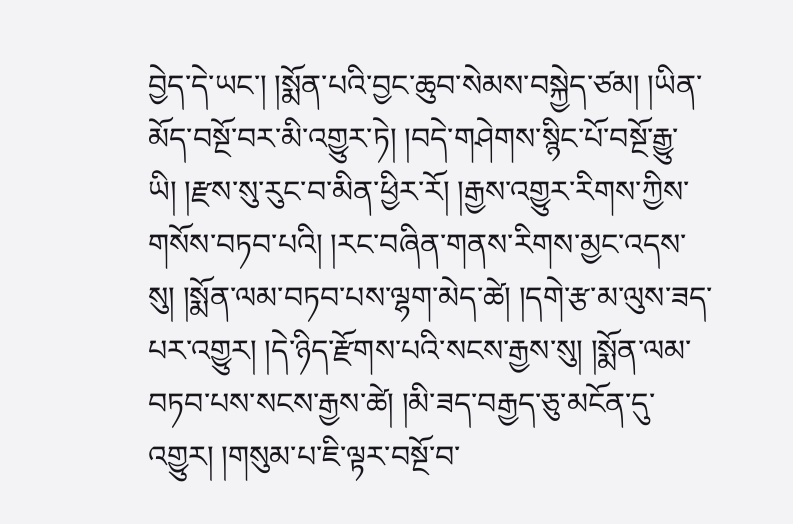བྱེད་དེ་ཡང་། །སྨོན་པའི་བྱང་ཆུབ་སེམས་བསྐྱེད་ཙམ། །ཡིན་མོད་བསྔོ་བར་མི་འགྱུར་ཏེ། །བདེ་གཤེགས་སྙིང་པོ་བསྔོ་རྒྱུ་ཡི། །རྫས་སུ་རུང་བ་མིན་ཕྱིར་རོ། །རྒྱས་འགྱུར་རིགས་ཀྱིས་གསོས་བཏབ་པའི། །རང་བཞིན་གནས་རིགས་མྱང་འདས་སུ། །སྨོན་ལམ་བཏབ་པས་ལྷག་མེད་ཚེ། །དགེ་རྩ་མ་ལུས་ཟད་པར་འགྱུར། །དེ་ཉིད་རྫོགས་པའི་སངས་རྒྱས་སུ། །སྨོན་ལམ་བཏབ་པས་སངས་རྒྱས་ཚེ། །མི་ཟད་བརྒྱད་ཅུ་མངོན་དུ་འགྱུར། །གསུམ་པ་ཇི་ལྟར་བསྔོ་བ་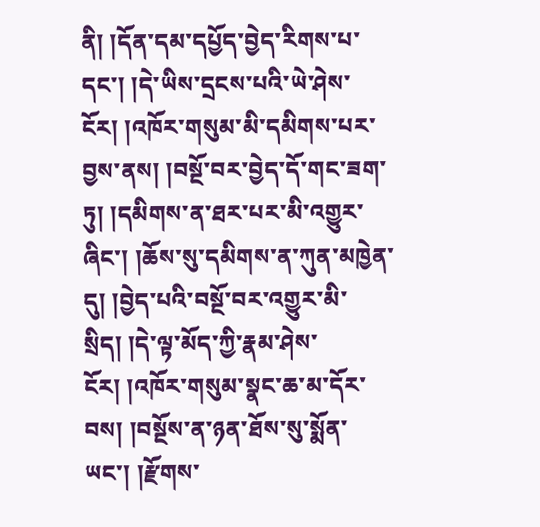ནི། །དོན་དམ་དཔྱོད་བྱེད་རིགས་པ་དང་། །དེ་ཡིས་དྲངས་པའི་ཡེ་ཤེས་ངོར། །འཁོར་གསུམ་མི་དམིགས་པར་བྱས་ནས། །བསྔོ་བར་བྱེད་དོ་གང་ཟག་ཏུ། །དམིགས་ན་ཐར་པར་མི་འགྱུར་ཞིང་། །ཆོས་སུ་དམིགས་ན་ཀུན་མཁྱེན་དུ། །བྱེད་པའི་བསྔོ་བར་འགྱུར་མི་སྲིད། །དེ་ལྟ་མོད་ཀྱི་རྣམ་ཤེས་ངོར། །འཁོར་གསུམ་སྣང་ཆ་མ་དོར་བས། །བསྔོས་ན་ཉན་ཐོས་སུ་སྨོན་ཡང་། །རྫོགས་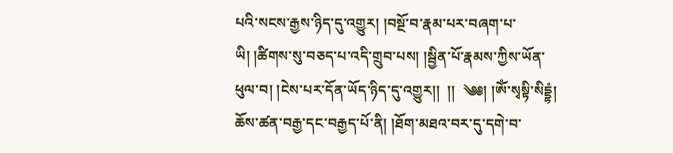པའི་སངས་རྒྱས་ཉིད་དུ་འགྱུར། །བསྔོ་བ་རྣམ་པར་བཞག་པ་ཡི། །ཚིགས་སུ་བཅད་པ་འདི་གྲུབ་པས། །སྦྱིན་པོ་རྣམས་ཀྱིས་ཡོན་ཕུལ་བ། །ངེས་པར་དོན་ཡོད་ཉིད་དུ་འགྱུར།།  །།  ༄༅། །ཨོཾ་སྭསྟི་སིདྡྷཾ། ཆོས་ཚན་བརྒྱ་དང་བརྒྱད་པོ་ནི། །ཐོག་མཐའ་བར་དུ་དགེ་བ་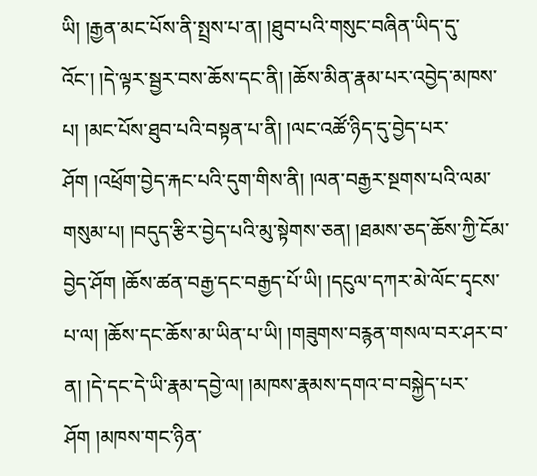ཡི། །རྒྱན་མང་པོས་ནི་སྤྲས་པ་ན། །ཐུབ་པའི་གསུང་བཞིན་ཡིད་དུ་འོང་། །དེ་ལྟར་སྦྱར་བས་ཆོས་དང་ནི། །ཆོས་མིན་རྣམ་པར་འབྱེད་མཁས་པ། །མང་པོས་ཐུབ་པའི་བསྟན་པ་ནི། །ལང་འཚོ་ཉིད་དུ་བྱེད་པར་ཤོག །འཕྲོག་བྱེད་རྐང་པའི་དུག་གིས་ནི། །ལན་བརྒྱར་སྔགས་པའི་ལམ་གསུམ་པ། །བདུད་རྩིར་བྱེད་པའི་མུ་སྟེགས་ཅན། །ཐམས་ཅད་ཆོས་ཀྱི་ངོམ་བྱེད་ཤོག །ཆོས་ཚན་བརྒྱ་དང་བརྒྱད་པོ་ཡི། །དངུལ་དཀར་མེ་ལོང་དྭངས་པ་ལ། །ཆོས་དང་ཆོས་མ་ཡིན་པ་ཡི། །གཟུགས་བརྙན་གསལ་བར་ཤར་བ་ན། །དེ་དང་དེ་ཡི་རྣམ་དབྱེ་ལ། །མཁས་རྣམས་དགའ་བ་བསྐྱེད་པར་ཤོག །མཁས་གང་ཉིན་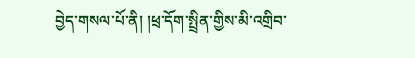བྱེད་གསལ་པོ་ནི། །ཕྲ་དོག་སྤྲིན་གྱིས་མི་འགྲིབ་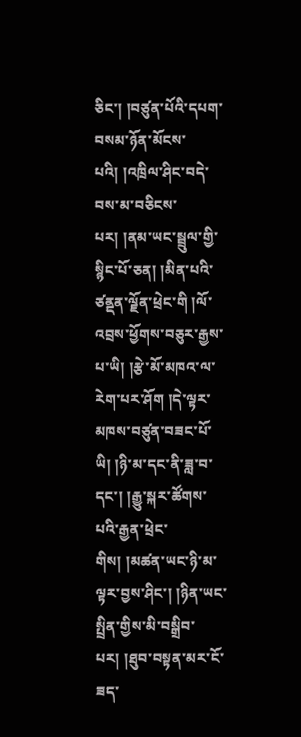ཅིང་། །བཙུན་པོའི་དཔག་བསམ་ཉོན་མོངས་པའི། །འཁྲིལ་ཤིང་བདེ་བས་མ་བཅིངས་པར། །ནམ་ཡང་སྦྲུལ་གྱི་སྙིང་པོ་ཅན། །མིན་པའི་ཙནྡན་ལྗོན་ཕྲེང་གི །ལོ་འབྲས་ཕྱོགས་བཅུར་རྒྱས་པ་ཡི། །རྩེ་མོ་མཁའ་ལ་རེག་པར་ཤོག །དེ་ལྟར་མཁས་བཙུན་བཟང་པོ་ཡི། །ཉི་མ་དང་ནི་ཟླ་བ་དང་། །རྒྱུ་སྐར་ཚོགས་པའི་རྒྱན་ཕྲེང་གིས། །མཚན་ཡང་ཉི་མ་ལྟར་བྱས་ཤིང་། །ཉིན་ཡང་སྤྲིན་གྱིས་མི་བསྒྲིབ་པར། །ཐུབ་བསྟན་མར་ངོ་ཟད་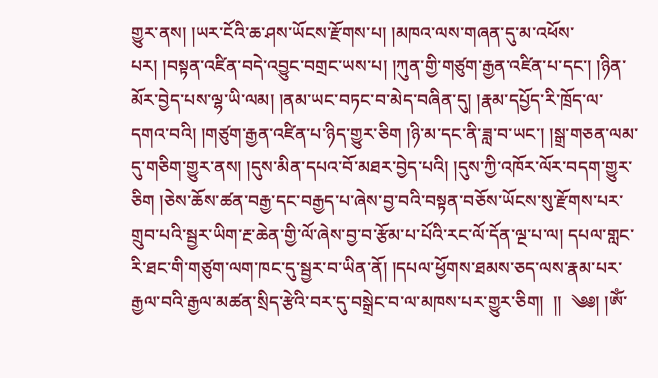གྱུར་ནས། །ཡར་ངོའི་ཆ་ཤས་ཡོངས་རྫོགས་པ། །མཁའ་ལས་གཞན་དུ་མ་འཕོས་པར། །བསྟན་འཛིན་བདེ་འབྱུང་བགྲང་ཡས་པ། །ཀུན་གྱི་གཙུག་རྒྱན་འཛིན་པ་དང་། །ཉིན་མོར་བྱེད་པས་ལྷ་ཡི་ལམ། །ནམ་ཡང་བཏང་བ་མེད་བཞིན་དུ། །རྣམ་དཔྱོད་རི་ཁྲོད་ལ་དགའ་བའི། །གཙུག་རྒྱན་འཛིན་པ་ཉིད་གྱུར་ཅིག །ཉི་མ་དང་ནི་ཟླ་བ་ཡང་། །སྒྲ་གཅན་ལམ་དུ་གཅིག་གྱུར་ནས། །དུས་མིན་དཔའ་བོ་མཐར་བྱེད་པའི། །དུས་ཀྱི་འཁོར་ལོར་བདག་གྱུར་ཅིག །ཅེས་ཆོས་ཚན་བརྒྱ་དང་བརྒྱད་པ་ཞེས་བྱ་བའི་བསྟན་བཅོས་ཡོངས་སུ་རྫོགས་པར་གྲུབ་པའི་སྦྱར་ཡིག་རྔ་ཆེན་གྱི་ལོ་ཞེས་བྱ་བ་རྩོམ་པ་པོའི་རང་ལོ་དོན་ལྔ་པ་ལ། དཔལ་གླང་རི་ཐང་གི་གཙུག་ལག་ཁང་དུ་སྦྱར་བ་ཡིན་ནོ། །དཔལ་ཕྱོགས་ཐམས་ཅད་ལས་རྣམ་པར་རྒྱལ་བའི་རྒྱལ་མཚན་སྲིད་རྩེའི་བར་དུ་བསྒྲེང་བ་ལ་མཁས་པར་གྱུར་ཅིག།  །།  ༄༅། །ཨོཾ་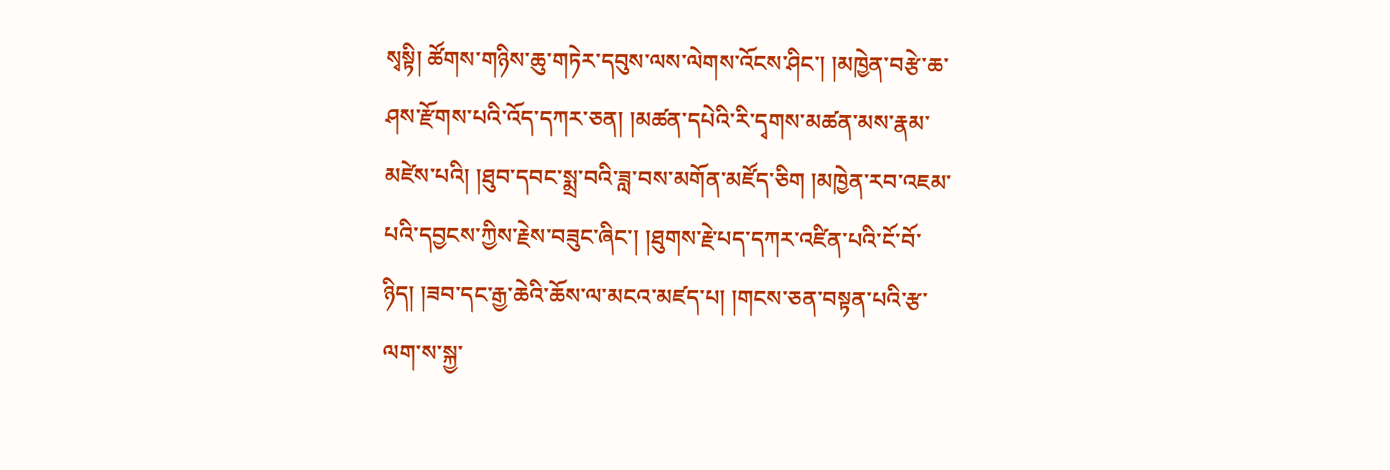སྭསྟི། ཚོགས་གཉིས་ཆུ་གཏེར་དབུས་ལས་ལེགས་འོངས་ཤིང་། །མཁྱེན་བརྩེ་ཆ་ཤས་རྫོགས་པའི་འོད་དཀར་ཅན། །མཚན་དཔེའི་རི་དྭགས་མཚན་མས་རྣམ་མཛེས་པའི། །ཐུབ་དབང་སྨྲ་བའི་ཟླ་བས་མགོན་མཛོད་ཅིག །མཁྱེན་རབ་འཇམ་པའི་དབྱངས་ཀྱིས་རྗེས་བཟུང་ཞིང་། །ཐུགས་རྗེ་པད་དཀར་འཛིན་པའི་ངོ་བོ་ཉིད། །ཟབ་དང་རྒྱ་ཆེའི་ཆོས་ལ་མངའ་མཛད་པ། །གངས་ཅན་བསྟན་པའི་རྩ་ལག་ས་སྐྱ་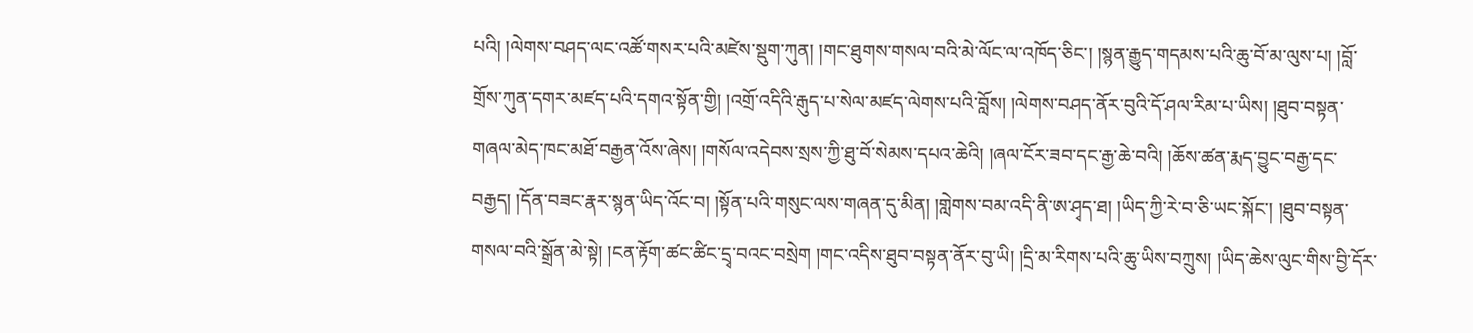པའི། །ལེགས་བཤད་ལང་འཚོ་གསར་པའི་མཛེས་སྡུག་ཀུན། །གང་ཐུགས་གསལ་བའི་མེ་ལོང་ལ་འཁོད་ཅིང་། །སྙན་རྒྱུད་གདམས་པའི་ཆུ་བོ་མ་ལུས་པ། །བློ་གྲོས་ཀུན་དགར་མཛད་པའི་དགའ་སྟོན་གྱི། །འགྲོ་འདིའི་རྒུད་པ་སེལ་མཛད་ལེགས་པའི་བློས། །ལེགས་བཤད་ནོར་བུའི་དོ་ཤལ་རིམ་པ་ཡིས། །ཐུབ་བསྟན་གཞལ་མེད་ཁང་མཐོ་བརྒྱན་འོས་ཞེས། །གསོལ་འདེབས་སྲས་ཀྱི་ཐུ་བོ་སེམས་དཔའ་ཆེའི། །ཞལ་ངོར་ཟབ་དང་རྒྱ་ཆེ་བའི། །ཆོས་ཚན་རྨད་བྱུང་བརྒྱ་དང་བརྒྱད། །དོན་བཟང་རྣར་སྙན་ཡིད་འོང་བ། །སྟོན་པའི་གསུང་ལས་གཞན་དུ་མིན། །གླེགས་བམ་འདི་ནི་ཨ་ཤྭད་ཐ། །ཡིད་ཀྱི་རེ་བ་ཅི་ཡང་སྐོང་། །ཐུབ་བསྟན་གསལ་བའི་སྒྲོན་མེ་སྟེ། །ངན་རྟོག་ཚང་ཚིང་དྲྭ་བའང་བསྲེག །གང་འདིས་ཐུབ་བསྟན་ནོར་བུ་ཡི། །དྲི་མ་རིགས་པའི་ཆུ་ཡིས་བཀྲུས། །ཡིད་ཆེས་ལུང་གིས་བྱི་དོར་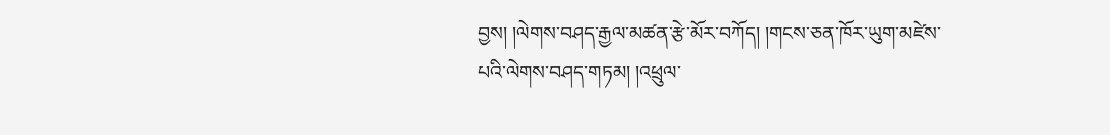བྱས། །ལེགས་བཤད་རྒྱལ་མཚན་རྩེ་མོར་བཀོད། །གངས་ཅན་ཁོར་ཡུག་མཛེས་པའི་ལེགས་བཤད་གཏམ། །འཕྲུལ་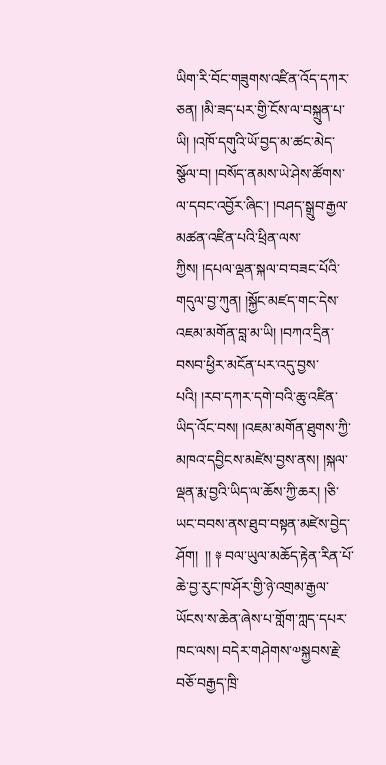ཡིག་རི་བོང་གཟུགས་འཛིན་འོད་དཀར་ཅན། །མི་ཟད་པར་གྱི་ངོས་ལ་བསྐྲུན་པ་ཡི། །འཁོ་དགུའི་ཡོ་བྱད་མ་ཚང་མེད་སྩོལ་བ། །བསོད་ནམས་ཡེ་ཤེས་ཚོགས་ལ་དབང་འབྱོར་ཞིང་། །བཤད་སྒྲུབ་རྒྱལ་མཚན་འཛིན་པའི་ཕྲིན་ལས་ཀྱིས། །དཔལ་ལྡན་སྐལ་བ་བཟང་པོའི་གདུལ་བྱ་ཀུན། །སྐྱོང་མཛད་གང་དེས་འཇམ་མགོན་བླ་མ་ཡི། །བཀའ་དྲིན་བསབ་ཕྱིར་མངོན་པར་འདུ་བྱས་པའི། །རབ་དཀར་དགེ་བའི་ཆུ་འཛིན་ཡིད་འོང་བས། །འཇམ་མགོན་ཐུགས་ཀྱི་མཁའ་དབྱིངས་མཛེས་བྱས་ནས། །སྐལ་ལྡན་རྨ་བྱའི་ཡིད་ལ་ཆོས་ཀྱི་ཆར། །ཅི་ཡང་བབས་ནས་ཐུབ་བསྟན་མཛེས་བྱེད་ཤོག།  །། ༈ བལ་ཡུལ་མཆོད་རྟེན་རིན་པོ་ཆེ་བྱ་རུང་ཁ་ཤོར་གྱི་ཉེ་འགྲམ་རྒྱལ་ཡོངས་ས་ཆེན་ཞེས་པ་གློག་ཀླད་དཔར་ཁང་ལས། བདེར་གཤེགས་༧སྐྱབས་རྗེ་བཅོ་བརྒྱད་ཁྲི་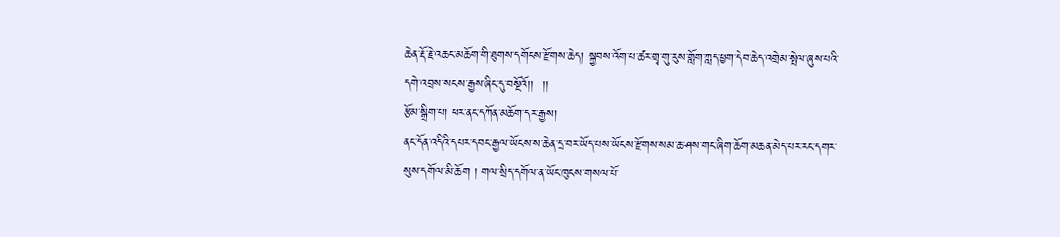ཆེན་རྡོ་རྗེ་འཆང་མཆོག་གི་ཐུགས་དགོངས་རྫོགས་ཆེད། སྐྱབས་འོག་པ་ཚར་གྲྭ་གུ་རུས་གློག་ཀླད་ཕྱག་དེབ་ཆེད་འགྲེམ་སྤེལ་ཞུས་པའི་དགེ་འབྲས་སངས་རྒྱས་ཞིང་དུ་བསྔོའོ།།  །།
རྩོམ་སྒྲིག་པ། ཕར་ནང་དཀོན་མཆོག་དར་རྒྱས།
ནང་དོན་འདིའི་དཔར་དབང་རྒྱལ་ཡོངས་ས་ཆེན་དྲ་བར་ཡོད་པས་ཡོངས་རྫོགས་སམ་ཆ་ཤས་གང་ཞིག་ཆོག་མཆན་མེད་པར་རང་དགར་སུས་དགོལ་མི་ཆོག ། གལ་སྲིད་དགོལ་ན་ཡོང་ཁུངས་གསལ་པོ་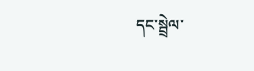དང་སྦྲེལ་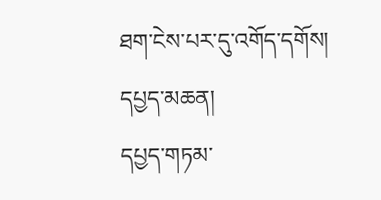ཐག་ངེས་པར་དུ་འགོད་དགོས།
དཔྱད་མཆན།
དཔྱད་གཏམ་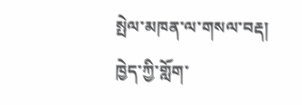སྤེལ་མཁན་ལ་གསལ་བརྡ།
ཁྱེད་ཀྱི་གློག་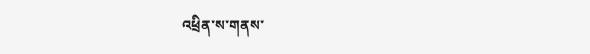འཕྲིན་ས་གནས་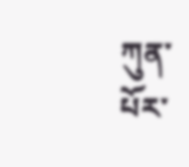ཀུན་པོར་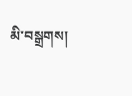མི་བསྒྲགས།